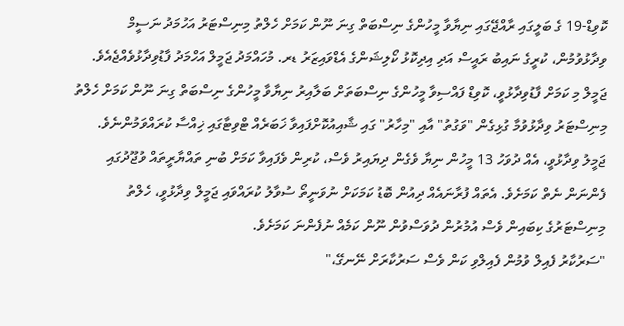ކޮވިޑް-19 ގެ ބަލީގައި ރާއްޖޭގައި ނިޔާވާ މީހުންގެ ނިސްބަތް ގިނަ ނޫން ކަމަށް ހެލްތު މިނިސްޓަރު އަހުމަދު ނަސީމް ވިދާޅުވުމުން، ކުރީގެ ނައިބު ރައީސް އަދި އިދިކޮޅު ކޯލިޝަންގެ އެޑްވައިޒަރު ޑރ. މުހައްމަދު ޖަމީލް އަހްމަދު ފާޑުވިދާޅުވެއްޖެއެވެ.
ޖަމީލް މި ކަމަށް ފާޑުވިދާޅުވީ، ކޮވިޑް ފައްސިވާ މީހުންގެ ނިސްބަތަށް ބަލާއިރު ނިޔާވާ މީހުންގެ ނިސްބަތް ގިނަ ނޫން ކަމަށް ހެލްތު މިނިސްޓަރު ވިދާޅުވުމާ ގުޅިގެން "ވަގުތު" އާއި "މިހާރު" ގައި ޝާއިއުކޮށްފައިވާ ޚަބަރެއް ޓްވިޓާގައި ޚިއްސާ ކުރައްވަމުންނެވެ.
ޖަމީލު ވިދާޅުވީ، އެއް ދުވަހު 13 މީހުން ނިޔާ ވެގެން ދިޔައިރު ވެސް، ކުރިން ވެފައިވާ ކަމަށް ބުނި ތައްޔާރީތައް ވުޖޫދުގައި ފެންނަން ނެތް ކަމަށެވެ. އެތައް ފުރާނައެއް ދިއުން ބޮޑު ކަމަކަށް ނުވަނީތޯ ސުވާލު ކުރައްވައި ޖަމީލް ވިދާޅުވީ، ހެލްތު މިނިސްޓަރުގެ ކިބައިން ވެސް އުމުރުން ދުވަސްވުން ނޫން ކަމެއް ނުފެންނަ ކަމަށެވެ.
"ސަރުކާރު ފެއިލް ވުމުން ފެއިލްވި ކަން ވެސް ސަރުކާރަށް ނޭނގޭ،"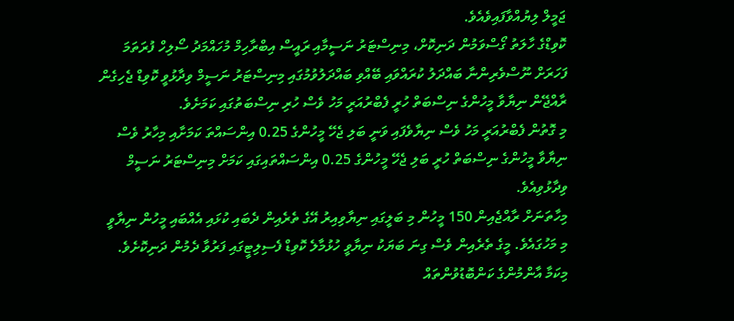ޖަމީލް ލިޔުއްވާފައިވެއެވެ.
ކޮވިޑްގެ ހާލަތު ގޯސްވަމުން ދަނިކޮށް، މިނިސްޓަރު ނަސީމާއި ރައީސް އިބްރާހިމް މުހައްމަދު ސޯލިހް ފުރަތަމަ ފަހަރަށް ނޫސްވެރިންނާ ބައްދަލު ކުރައްވައި ބޭއްވި ބައްދަލުވުމުގައި މިނިސްޓަރު ނަސީމް ވިދާޅުވީ ކޮވިޑް ޖެހިގެން ރާއްޖޭން ނިޔާވާ މީހުންގެ ނިސްބަތް ހުރީ ފެބްރުއަރީ މަހު ވެސް ހުރި ނިސްބަތުގައި ކަމަށެވެ.
މި ގޮތުން ފެބްރުއަރީ މަހު ވެސް ނިޔާވެފައި ވަނީ ބަލި ޖެހޭ މީހުންގެ 0.25 އިންސައްތަ ކަމަށާއި މިހާރު ވެސް ނިޔާވާ މީހުންގެ ނިސްބަތް ހުރީ ބަލި ޖެހޭ މީހުންގެ 0.25 އިންސައްތައިގައި ކަމަށް މިނިސްޓަރު ނަސީމް ވިދާޅުވިއެވެ.
މިހާތަނަށް ރާއްޖެއިން 150 މީހުން މި ބަލީގައި ނިޔާވިއިރު އޭގެ ތެރެއިން ދެބައި ކުޅައި އެއްބައި މީހުން ނިޔާވީ މި މަހުގައެވެ. މީގެ ތެރެއިން ވެސް ގިނަ ބަޔަކު ނިޔާވީ ހުޅުމާލެ ކޮވިޑް ފެސިލިޓީގައި ފަރުވާ ދެމުން ދަނިކޮށެވެ. މިކަމާ އާންމުންގެ ކަންބޮޑުވުންތައް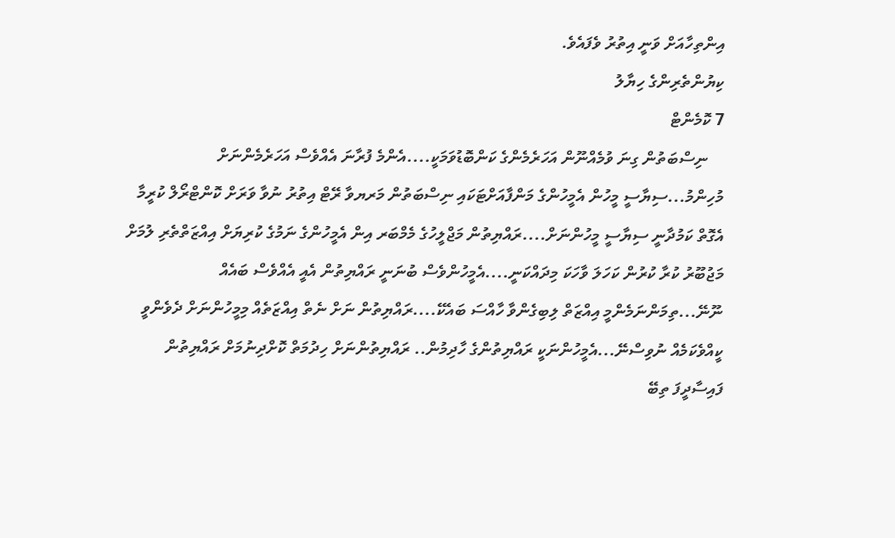އިންތިހާއަށް ވަނީ އިތުރު ވެފައެވެ.
ކިޔުންތެރިންގެ ހިޔާލު
7 ކޮމެންޓް
    ނިސްބަތުން ގިނަ ވުމެއްނޫން އަހަރެމެންގެ ކަންބޮޑުވަމަކީ....އެންމެ ފުރާނަ އެއްވެސް އަހަރެމެންނަށް މުހިންމު...ސިޔާސީ މީހުން އެމީހުންގެ މަންފާއަށްޓަކައި ނިސްބަތުން މަރޔވާ ރޭޓް އިތުރު ނުވާ ވަރަށް ކޮންޓްރޯލް ކުރީމާ އެގޮތް ކަމުދާނީ ސިޔާސީ މީހުންނަށް....ރައްޔިތުން މަޖްލީހުގެ މެމްބަރ އިން އެމީހުންގެ ނަމުގެ ކުރިޔަށް އިއްޒަތްތެރި ލުމަށް މަޖުބޫރު ކުރާ ކުރުން ކަހަލަ ވާހަކަ މިދައްކަނީ....އެމީހުންވެސް ބުނަނީ ރައްޔިތުން އެއީ އެއްވެސް ބައެއް ނޫނޭ...ތިމަންނަމެންމީ އިއްޒަތް ލިބިގެންވާ ހާއްސަ ބައެކޭ....ރައްޔިތުން ނަށް ނެތް އިއްޒަތެއް މިމީހުންނަށް ދެވެންވީ ކީއްވެކަމެއް ނުވިސްނޭ...އެމީހުންނަކީ ރައްޔިތުންގެ ހާދިމުން.. ރައްޔިތުންނަށް ހިދުމަތް ކޮށްދިނުމަށް ރައްޔިތުން ފައިސާދީފަ ތިބޭ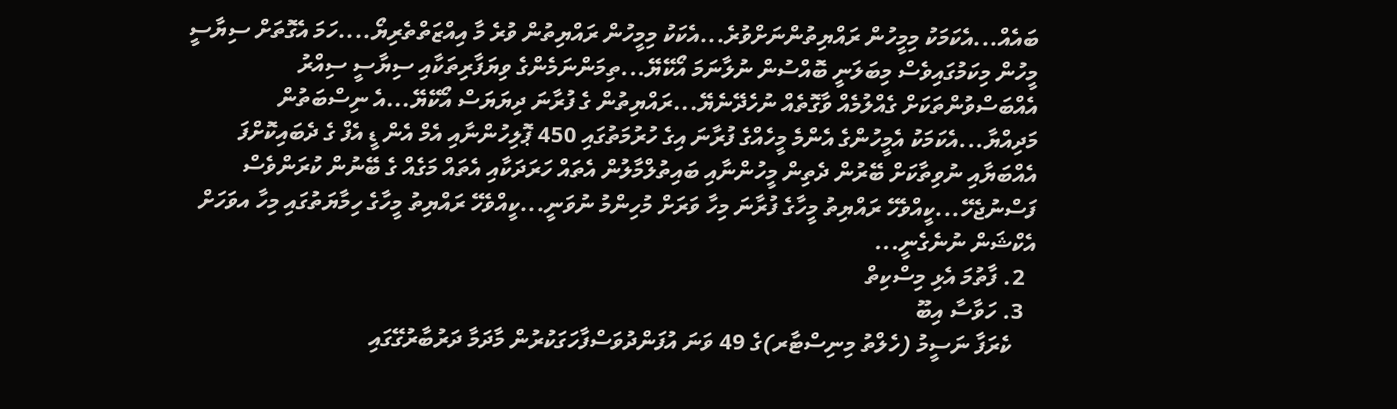ބައެއް...އެކަމަކު މިމީހުން ރައްޔިތުންނަށްވުރެ...އެކަކު މިމީހުން ރައްޔިތުން ވުރެ މާ އިއްޒަތްތެރިޔޯ....ހަމަ އެގޮތަށް ސިޔާސީ މީހުން މިކަމުގައިވެސް މިބަލަނީ ބޮއްސުން ނުލާނަމަ އޯކޭޔޭ...ތިމަންނަމެންގެ ވިޔަފާރިތަކާއި ސިޔާސީ ސިއްރު އެއްބަސްވުންތަކަށް ގެއްލުމެއް ވާގޮތެއް ނުހެދޭނެޔޭ...ރައްޔިތުން ގެ ފުރާނަ ދިޔަޔަސް އޯކޭޔޭ...އެ ނިސްބަތުން މަދިއްޔާ...އެކަމަކު އެމީހުންގެ އެންމެ މީހެއްގެ ފުރާނަ އިގެ ހުރުމަތުގައި 450 ޕޮލިހުންނާއި އެމް އެން ޑީ އެފް ގެ ދެބައިކޮށްފަ އެއްބަޔާއި ނުވިތާކަށް ބޭރުން ދެތިން މީހުންނާއި ބައިތުލްމާލުން އެތައް ހަރަދަކާއި އެތައް މަގެއް ގެ ބޭނުން ކުރަންވެސް ފަސްނުޖެހޭ...ކީއްވެހޭ ރައްޔިތު މީހާގެ ފުރާނަ މިހާ ވަރަށް މުހިންމު ނުވަނީ...ކީއްވެހޭ ރައްޔިތު މީހާގެ ހިމާޔަތުގައި މިހާ އވަހަށް އެކްޝަން ނުނެގެނީ...
  2. ފާތުމަ އެޅި މިސްކިތް
  3. ހަވާސާ އިބޫ
    ކެރަފާ ނަސީމު (ހެލްތު މިނިސްޓާރ)ގެ 49 ވަނަ އުފަންދުވަސްފާހަގަކުރުން މާދަމާ ދަރުބާރުގޭގައި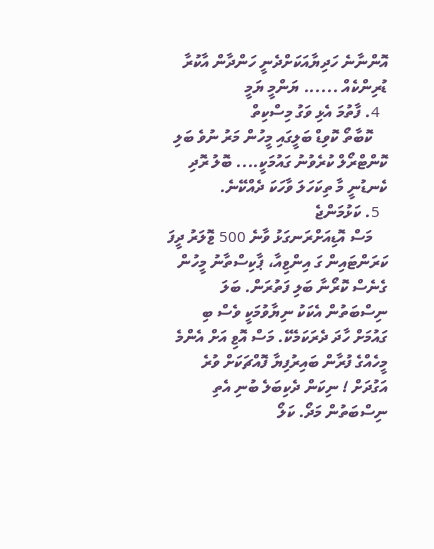އޮންނާނެ ހަދިޔާއަކަށްދެނީ ހަންދާން އާކުރާ ޑުރިންކެއް ...... ޔަންމީ ޔަމީ
  4. ފާތުމަ އެޅި ވަގު މިސްކިތް
    ކޮބާތޯ ކޮވިޑް ބަލީގައި މީހުން މަރު ނުވެ ބަލި ކޮންޓްރޯލް ކުރެވުނު ގައުމަކީ.... ބޮލު ރޮދި ކެނޑުނީ މާ ތިކަހަލަ ވާހަކަ ދެއްކޭނެ.
  5. ކަޅުމަންޖެ
    މަސް އޮޑިއަށްރަނގަޅު ވާނެ 500 ޱޮލަރު ދީފަ ކަރަންޓައިން ގަ އިންޱިއާ، ޕާކިސްތާނު މީހުން ގެނެސް ކޮރޯނާ ބަލި ފަތުރަން. ބަލަ ނިސްބަތުން އެކަކު ނިޔާވުމަކީ ވެސް ބި ގައުމަށް ހާދަ ދެރަކަމެކޭ. މަސް އޮޱި އަށް އެންމެ މީހެއްގެ ފުރާން ބައިރުފިޔާ ފޮއްޗަކަށް ވުރެ އަގުދަށް ! ނިކަން ދެކިބަލެ ބުނި އެތި ނިސްބަތުން މަދޯ. ކަލޯ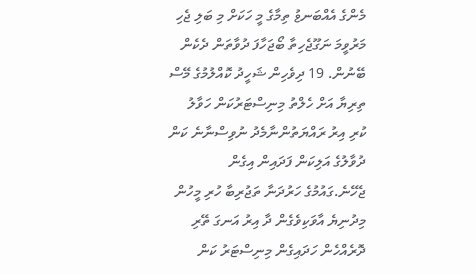މެންގެ އެއްބަނޱު ތިމާގެ މީ ހަކަށް މި ބަލި ޖެހި މަރުވީމަ ނަގޫޖެހިތާ ބޯޖަހާފަ ދުވާތަން ދެކެން ބޭނުން. 19 ދިވެހިން ޝަހީދު ކޮއްލުމުގެ މޭސް ތިރިޔާ އަށް ހެލްތު މިނިސްޓަރުކަން ހަވާލު ކުރި އިރު ރައްޔަތުންނާމެދު ނުވިސްނާނެ ކަން ދުވާލުގެ އަލިކަން ފަދައިން އިގެން ޖެހޭނެ.ގައުމުގެ ހަރުދަނާ ތަޖުރިބާ ހުރި މީހުން މިދުނިޔެ އާވަކިވެގެން ދާ އިރު އަނގަ ތޭރި ދޮރެއްހެން ހަދައިގެން މިނިސްޓަރު ކަން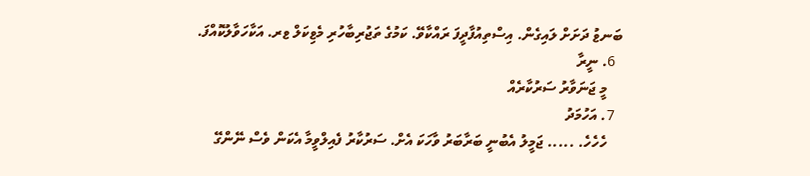ބަނޱު ދަށަށް ލައިގެން. އިސްތިއުފާދީފަ ރައްކާވޭ. ކަމުގެ ތަޖުރިބާހުރި މެޱިކަލް ޱރ. އަކާހަވާލުކޮއްފަ.
  6. ނީރާ
    މީ ޖަނަވާރު ސަރުކާރެއް
  7. އަހުމަދު
    ހެހެހެ. ..... ޖަމީލު އެބުނީ ބަރާބަރު ވާހަކަ އެށް. ސަރުކާރު ފެއިލްވީމާ އެކަން ވެސް ނޭންގޭ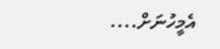އެމީހުނަށް....